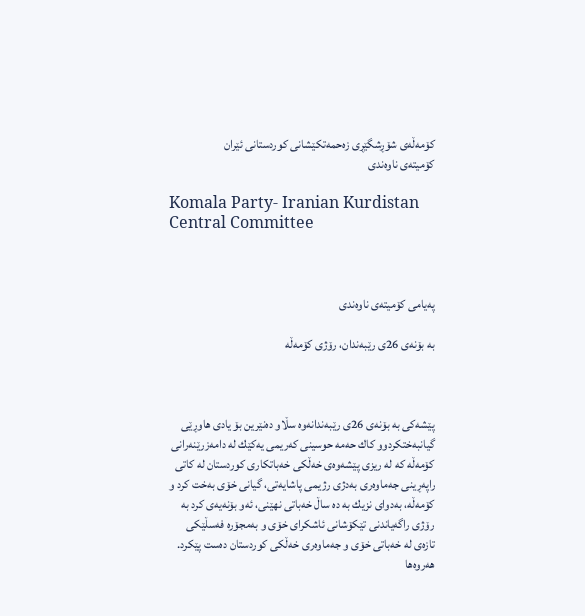كۆمه‌ڵه‌ی شۆڕشگێڕی زه‌حمه‌تكێشانی كوردستانی ئێران
كۆمیته‌ی ناوه‌ندی

Komala Party- Iranian Kurdistan
Central Committee



په‌یامی‌ كۆمیته‌ی‌ ناوه‌ندی‌

به‌ بۆنه‌ی‌ 26ی‌ رێبه‌ندان، رۆژی‌ كۆمه‌ڵه‌



پێشه‌كی‌ به‌ بۆنه‌ی 26ی رێبه‌ندانه‌وه‌ سڵاو ده‌نێرین بۆ یادی‌ هاوڕێی‌ گیانبه‌ختكردوو كاك حه‌مه‌ حوسینی‌ كه‌ریمی‌ یه‌كێك له‌ دامه‌زرێنه‌رانی‌ كۆمه‌ڵه‌ كه‌ له‌ ریزی‌ پێشه‌وه‌ی‌ خه‌ڵكی‌ خه‌باتكاری‌ كوردستان له‌ كاتی‌ راپه‌ڕینی‌ جه‌ماوه‌ری‌ به‌دژی‌ رژیمی‌ پاشایه‌تی‌، گیانی خۆی‌ به‌خت كرد و كۆمه‌ڵه‌، به‌دوای‌ نزیك به‌ ده‌ ساڵ‌ خه‌باتی‌ نهێنی‌، ئه‌و بۆنه‌یه‌ی‌ كرد به‌ رۆژی‌ راگه‌یاندنی‌ تێكۆشانی‌ ئاشكرای‌ خۆی‌ و به‌مجۆره‌ فه‌سڵێكی‌ تازه‌ی‌ له‌ خه‌باتی‌ خۆی‌ و جه‌ماوه‌ری‌ خه‌ڵكی‌ كوردستان ده‌ست پێكرد. هه‌روه‌ها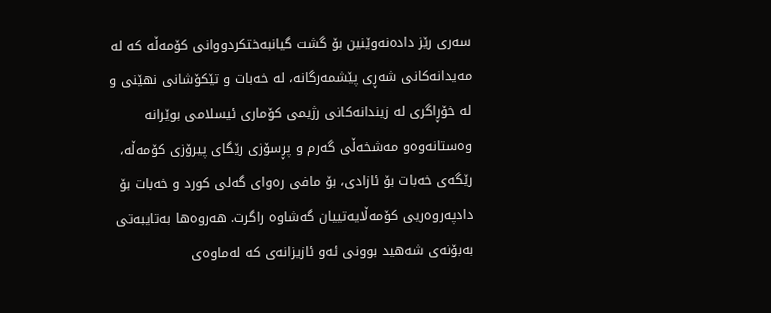سه‌ری‌ رێز داده‌نه‌وێنین بۆ گشت گیانبه‌ختكردووانی‌ كۆمه‌ڵه‌ كه‌ له‌ مه‌یدانه‌كانی‌ شه‌ڕی‌ پێشمه‌رگانه‌، له‌ خه‌بات و تێكۆشانی‌ نهێنی‌ و له‌ خۆڕاگری‌ له‌ زیندانه‌كانی‌ رژیمی‌ كۆماری‌ ئیسلامی‌ بوێرانه‌ وه‌ستانه‌وه‌‌و مه‌شخه‌ڵی‌ گه‌رم و پڕسۆزی‌ رێگای‌ پیرۆزی‌ كۆمه‌ڵه‌، رێگه‌ی‌ خه‌بات بۆ ئازادی‌، بۆ مافی‌ ره‌وای‌ گه‌لی‌ كورد و خه‌بات بۆ دادپه‌روه‌ریی‌ كۆمه‌ڵایه‌تییان گه‌شاوه‌ راگرت. هه‌روه‌ها به‌تایبه‌تی‌ به‌بۆنه‌ی‌ شه‌هید بوونی‌ ئه‌و ئازیزانه‌ی‌ كه‌ له‌ماوه‌ی‌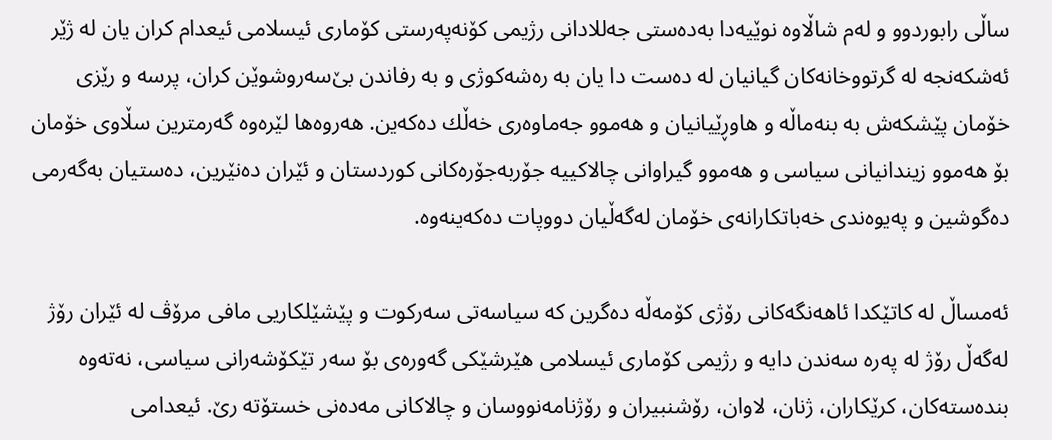ساڵی‌ رابوردوو و له‌م شاڵاوه‌ نوێیه‌دا به‌ده‌ستی‌ جه‌للادانی‌ رژیمی‌ كۆنه‌په‌رستی‌ كۆماری‌ ئیسلامی‌ ئیعدام كران یان له‌ ژێر ئه‌شكه‌نجه‌ له‌ گرتووخانه‌كان گیانیان له‌ ده‌ست دا یان به‌ ره‌شه‌كوژی‌ و به‌ رفاندن بێ‌سه‌روشوێن كران، پرسه‌ و رێزی‌ خۆمان پێشكه‌ش به‌ بنه‌ماڵه‌ و هاوڕێیانیان و هه‌موو جه‌ماوه‌ری‌ خه‌ڵك ده‌كه‌ین. هه‌روه‌ها لێره‌وه‌ گه‌رمترین سڵاوی‌ خۆمان بۆ هه‌موو زیندانیانی‌ سیاسی‌ و هه‌موو گیراوانی‌ چالاكییه‌ جۆربه‌جۆره‌كانی‌ كوردستان و ئێران ده‌نێرین، ده‌ستیان به‌گه‌رمی‌ ده‌گوشین و په‌یوه‌ندی‌ خه‌باتكارانه‌ی‌ خۆمان له‌گه‌ڵیان دووپات ده‌كه‌ینه‌وه‌.

ئه‌مساڵ‌ له‌ كاتێكدا ئاهه‌نگه‌كانی‌ رۆژی‌ كۆمه‌ڵه‌ ده‌گرین كه‌ سیاسه‌تی‌ سه‌ركوت و پێشێلكاریی‌ مافی‌ مرۆڤ له‌ ئێران رۆژ له‌گه‌ڵ‌ رۆژ له‌ په‌ره‌ سه‌ندن دایه‌ و رژیمی‌ كۆماری‌ ئیسلامی‌ هێرشێكی‌ گه‌وره‌ی‌ بۆ سه‌ر تێكۆشه‌رانی‌ سیاسی‌، نه‌ته‌وه‌ بنده‌سته‌كان، كرێكاران، ژنان، لاوان، رۆشنبیران و رۆژنامه‌نووسان و چالاكانی‌ مه‌ده‌نی‌ خستۆته‌ رێ‌. ئیعدامی‌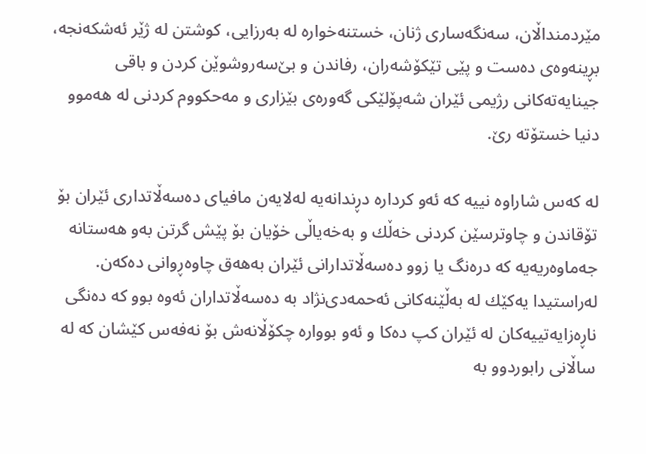مێردمنداڵان، سه‌نگه‌ساری‌ ژنان، خستنه‌خواره‌ له‌ به‌رزایی‌، كوشتن له‌ ژێر ئه‌شكه‌نجه‌، بڕینه‌وه‌ی‌ ده‌ست و پێی‌ تێكۆشه‌ران، رفاندن و بێ‌سه‌روشوێن كردن و باقی‌ جینایه‌ته‌كانی‌ رژیمی‌ ئێران شه‌پۆلێكی‌ گه‌وره‌ی‌ بێزاری‌ و مه‌حكووم كردنی‌ له‌ هه‌موو دنیا خستۆته‌ رێ‌.

له‌ كه‌س شاراوه‌ نییه‌ كه‌ ئه‌و كرداره‌ دڕندانه‌یه‌ له‌لایه‌ن مافیای‌ ده‌سه‌ڵاتداری‌ ئێران بۆ تۆقاندن و چاوترسێن كردنی‌ خه‌ڵك و به‌خه‌یاڵی‌ خۆیان بۆ پێش گرتن به‌و هه‌ستانه‌ جه‌ماوه‌ریه‌یه‌ كه‌ دره‌نگ یا زوو ده‌سه‌ڵاتدارانی‌ ئێران به‌هه‌ق چاوه‌ڕوانی‌ ده‌كه‌ن. له‌راستیدا یه‌كێك له‌ به‌ڵێنه‌كانی‌ ئه‌حمه‌دی‌نژاد به‌ ده‌سه‌ڵاتداران ئه‌وه‌ بوو كه‌ ده‌نگی‌ ناڕه‌زایه‌تییه‌كان له‌ ئێران كپ ده‌كا و ئه‌و بوواره‌ چكۆڵانه‌ش بۆ نه‌فه‌س كێشان كه‌ له‌ ساڵانی‌ رابوردوو به‌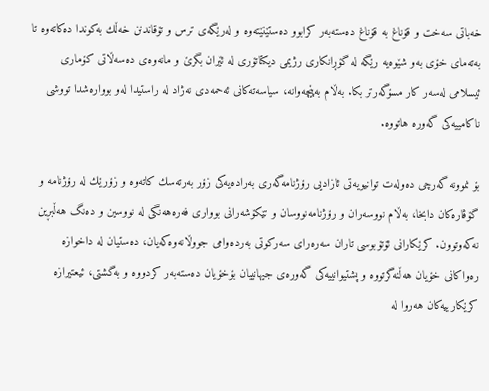خه‌باتی‌ سه‌خت و قۆناغ به‌ قۆناغ ده‌سته‌به‌ر كرابوو ده‌ستێنێته‌وه‌ و له‌رێگه‌ی‌ ترس و تۆقاندنن خه‌ڵك به‌كوندا ده‌كاته‌وه‌ تا به‌ته‌مای‌ خۆی‌ به‌و شێوه‌یه‌ رێگه‌ له‌ گۆڕانكاری‌ رژیمی‌ دیكتاتۆری‌ له‌ ئێران بگرێ‌ و مانه‌وه‌ی‌ ده‌سه‌ڵاتی‌ كۆماری‌ ئیسلامی‌ له‌سه‌ر كار مسۆگه‌رتر بكا. به‌ڵام به‌پێچه‌وانه‌، سیاسه‌ته‌كانی‌ ئه‌حمه‌دی‌ نه‌ژاد له‌ راستیدا له‌و بوواره‌شدا تووشی‌ ناكامییه‌كی‌ گه‌وره‌ هاتووه‌.

بۆ نموونه‌ گه‌رچی‌ ده‌وله‌ت توانیویه‌تی‌ ئازادیی‌ رۆژنامه‌گه‌ری‌ به‌راده‌یه‌كی‌ زۆر به‌رته‌سك كاته‌وه‌ و زۆرێك له‌ رۆژنامه‌ و گۆڤاره‌كان دابخا، به‌ڵام نووسه‌ران و رۆژنامه‌نووسان و تێكۆشه‌رانی‌ بوواری‌ فه‌ره‌هه‌نگی‌ له‌ نووسین و ده‌نگ هه‌ڵبڕین نه‌كه‌وتوون. كرێكارانی‌ ئۆتۆبوسی‌ تاران سه‌ره‌رای‌ سه‌ركوتی‌ به‌رده‌وامی‌ جووڵانه‌وه‌كه‌یان، ده‌ستیان له‌ داخوازه‌ ره‌واكانی‌ خۆیان هه‌ڵنه‌گرتووه‌ و پشتیوانییه‌كی‌ گه‌وره‌ی‌ جیهانییان بۆخۆیان ده‌سته‌به‌ر كردووه‌ و به‌گشتی‌، ئیعتیرازه‌ كرێكارییه‌كان هه‌روا له‌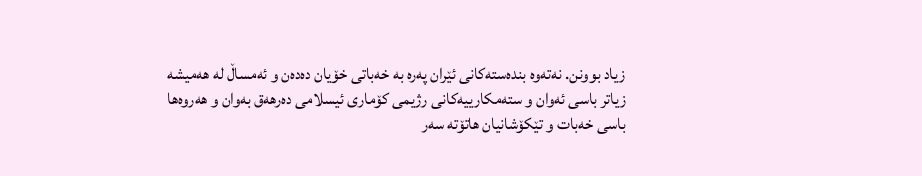زیاد بوونن. نه‌ته‌وه‌ بنده‌سته‌كانی‌ ئێران په‌ره‌ به‌ خه‌باتی‌ خۆیان ده‌ده‌ن و ئه‌مساڵ‌ له‌ هه‌میشه‌ زیاتر باسی‌ ئه‌وان و سته‌مكارییه‌كانی‌ رژیمی‌ كۆماری‌ ئیسلامی‌ ده‌رهه‌ق به‌وان و هه‌روه‌ها باسی‌ خه‌بات و تێكۆشانیان هاتۆته‌ سه‌ر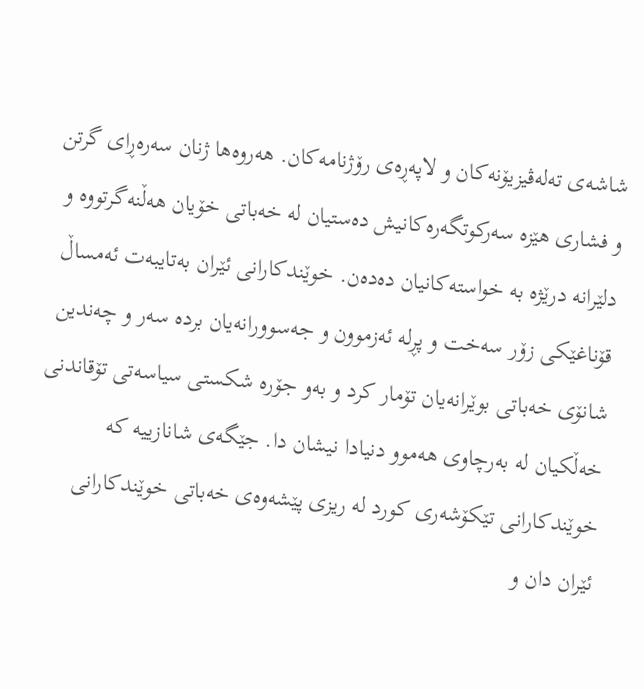شاشه‌ی‌ ته‌له‌ڤیزیۆنه‌كان و لاپه‌ڕه‌ی‌ رۆژنامه‌كان. هه‌روه‌ها ژنان سه‌ره‌ڕای‌ گرتن و فشاری‌ هێزه‌ سه‌ركوتگه‌ره‌كانیش ده‌ستیان له‌ خه‌باتی‌ خۆیان هه‌ڵنه‌گرتووه‌ و دلێرانه‌ درێژه‌ به‌ خواسته‌كانیان ده‌ده‌ن. خوێندكارانی‌ ئێران به‌تایبه‌ت ئه‌مساڵ‌ قۆناغێكی‌ زۆر سه‌خت و پڕله‌ ئه‌زموون و جه‌سوورانه‌یان برده‌ سه‌ر و چه‌ندین شانۆی‌ خه‌باتی‌ بوێرانه‌یان تۆمار كرد و به‌و جۆره‌ شكستی‌ سیاسه‌تی‌ تۆقاندنی‌ خه‌ڵكیان له‌ به‌رچاوی‌ هه‌موو دنیادا نیشان دا. جێگه‌ی‌ شانازییه‌ كه‌ خوێندكارانی‌ تێكۆشه‌ری‌ كورد له‌ ریزی‌ پێشه‌وه‌ی‌ خه‌باتی‌ خوێندكارانی‌ ئێران دان و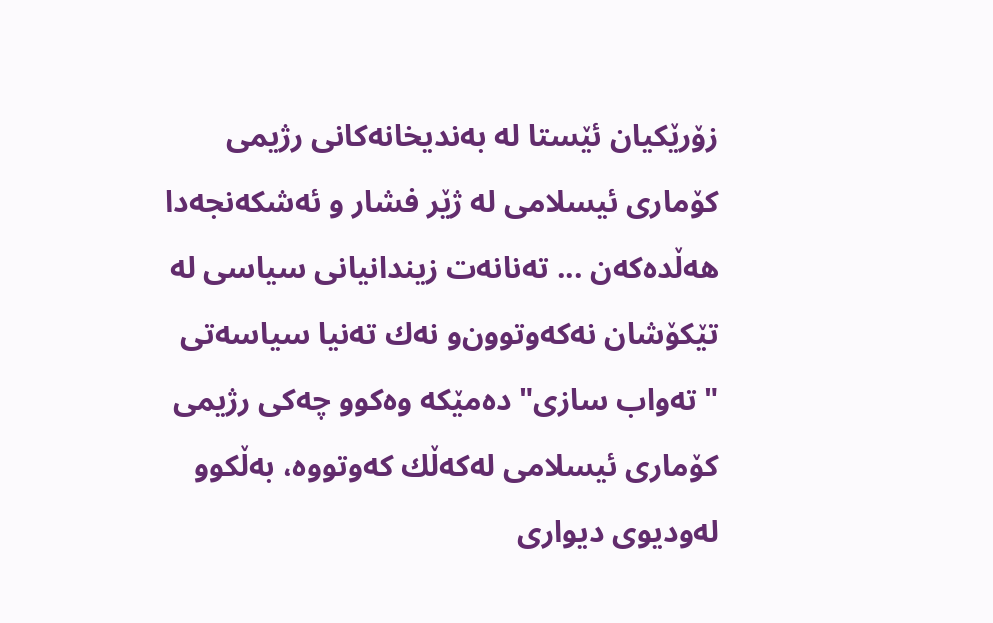زۆرێكیان ئێستا له‌ به‌ندیخانه‌كانی‌ رژیمی‌ كۆماری‌ ئیسلامی‌ له‌ ژێر فشار و ئه‌شكه‌نجه‌دا هه‌ڵده‌كه‌ن ... ته‌نانه‌ت زیندانیانی‌ سیاسی‌ له‌ تێكۆشان نه‌كه‌وتوون‌و نه‌ك ته‌نیا سیاسه‌تی‌ "ته‌واب سازی‌" ده‌مێكه‌ وه‌كوو چه‌كی‌ رژیمی‌ كۆماری‌ ئیسلامی‌ له‌كه‌ڵك كه‌وتووه‌، به‌ڵكوو له‌ودیوی‌ دیواری‌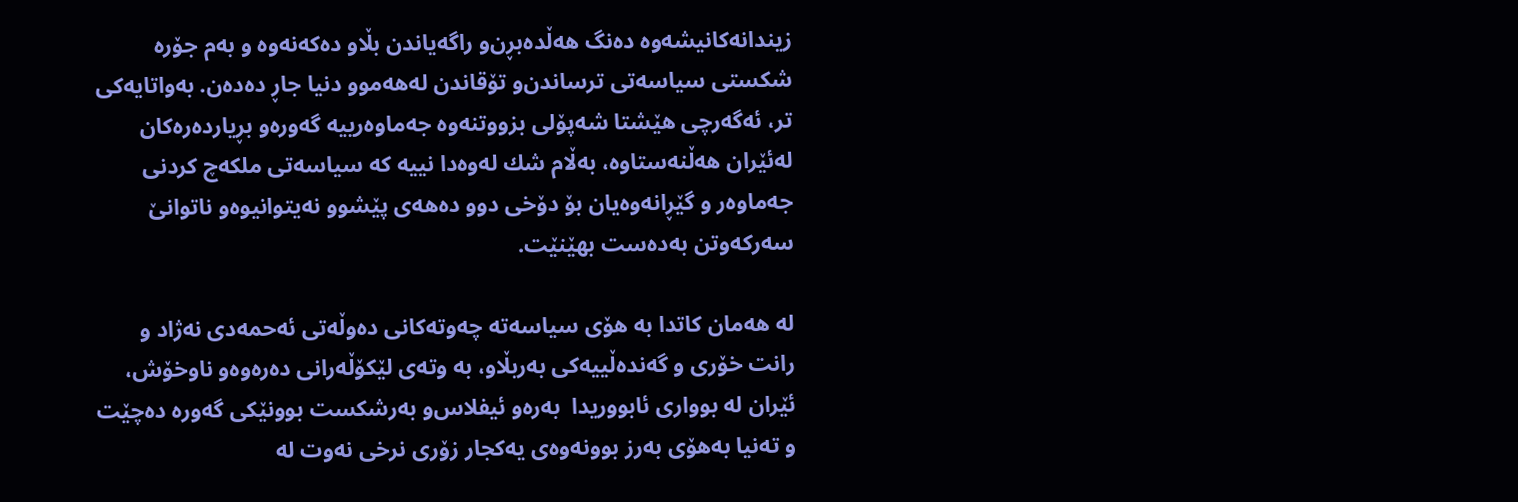زیندانه‌كانیشه‌وه‌ ده‌نگ هه‌ڵده‌بڕن‌و راگه‌یاندن بڵاو ده‌كه‌نه‌وه‌ و به‌م جۆره‌ شكستی‌ سیاسه‌تی‌ ترساندن‌و تۆقاندن له‌هه‌موو دنیا جاڕ ده‌ده‌ن. به‌واتایه‌كی‌ تر، ئه‌گه‌رچی‌ هێشتا شه‌پۆلی‌ بزووتنه‌وه‌ جه‌ماوه‌رییه‌ گه‌وره‌‌و بڕیارده‌ره‌كان له‌ئێران هه‌ڵنه‌ستاوه‌، به‌ڵام شك له‌وه‌دا نییه‌ كه‌ سیاسه‌تی‌ ملكه‌چ كردنی‌ جه‌ماوه‌ر و گێڕانه‌وه‌یان بۆ دۆخی‌ دوو ده‌هه‌ی‌ پێشوو نه‌یتوانیوه‌‌و ناتوانێ‌ سه‌ركه‌وتن به‌ده‌ست بهێنێت.

له‌ هه‌مان كاتدا به‌ هۆی‌ سیاسه‌ته‌ چه‌وته‌كانی‌ ده‌وڵه‌تی‌ ئه‌حمه‌دی‌ نه‌ژاد و رانت خۆری‌ و گه‌نده‌ڵییه‌كی‌ به‌ربڵاو، به‌ وته‌ی‌ لێكۆڵه‌رانی‌ ده‌ره‌وه‌‌و ناوخۆش، ئێران له‌ بوواری‌ ئابووریدا  به‌ره‌و ئیفلاس‌و به‌رشكست بوونێكی‌ گه‌وره‌ ده‌چێت و ته‌نیا به‌هۆی‌ به‌رز بوونه‌وه‌ی‌ یه‌كجار زۆری‌ نرخی‌ نه‌وت له‌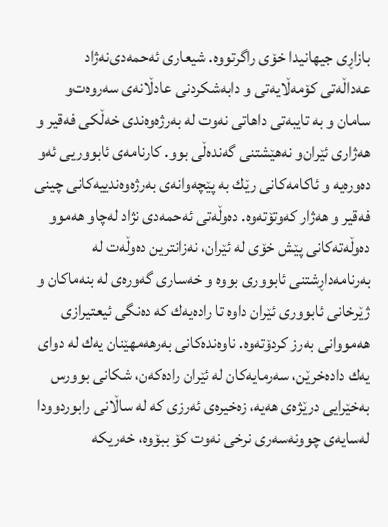بازاڕی‌ جیهانیدا خۆی‌ راگرتووه‌. شیعاری‌ ئه‌حمه‌دی‌نه‌ژاد عه‌داڵه‌تی‌ كۆمه‌ڵایه‌تی‌ و دابه‌شكردنی‌ عادڵانه‌ی‌ سه‌روه‌ت‌و سامان و به‌ تایبه‌تی‌ داهاتی‌ نه‌وت له‌ به‌رژه‌وه‌ندی‌ خه‌ڵكی‌ فه‌قیر و هه‌ژاری‌ ئێران‌و نه‌هێشتنی‌ گه‌نده‌ڵی‌ بوو. كارنامه‌ی‌ ئابووریی‌ ئه‌و ده‌وره‌یه‌ و ئاكامه‌كانی‌ رێك به‌ پێچه‌وانه‌ی‌ به‌رژه‌وه‌ندییه‌كانی‌ چینی‌ فه‌قیر و هه‌ژار كه‌وتۆته‌وه‌. ده‌وڵه‌تی‌ ئه‌حمه‌دی نژاد له‌چاو هه‌موو ده‌وڵه‌ته‌كانی‌ پێش خۆی‌ له‌ ئێران، نه‌زانترین ده‌وڵه‌ت له‌ به‌رنامه‌داڕشتنی‌ ئابووری‌ بووه‌ و خه‌ساری‌ گه‌وره‌ی‌ له‌ بنه‌ماكان و ژێرخانی‌ ئابووری‌ ئێران داوه‌ تا راده‌یه‌ك كه‌ ده‌نگی‌ ئیعتیرازی‌ هه‌مووانی‌ به‌رز كردۆته‌وه‌. ناوه‌نده‌كانی‌ به‌رهه‌مهێنان یه‌ك له‌ دوای‌ یه‌ك داده‌خرێن، سه‌رمایه‌كان له‌ ئێران راده‌كه‌ن، شكانی‌ بوورس به‌خێرایی‌ درێژه‌ی‌ هه‌یه‌، زه‌خیره‌ی‌ ئه‌رزی‌ كه‌ له‌ ساڵانی‌ رابوردوودا له‌سایه‌ی‌ چوونه‌سه‌ری‌ نرخی‌ نه‌وت كۆ ببۆوه‌، خه‌ریكه‌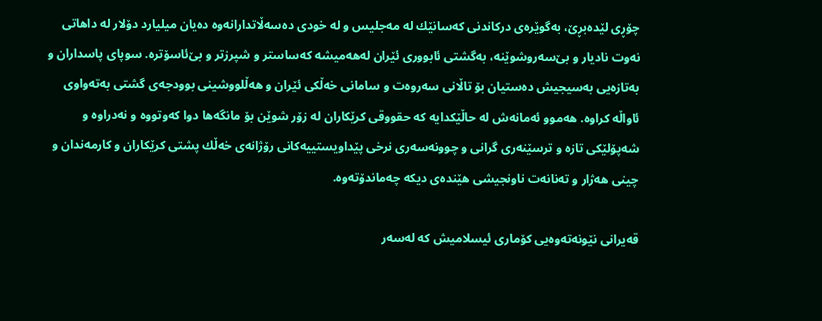چۆڕی‌ لێده‌بڕێ‌، به‌گوێره‌ی‌ دركاندنی‌ كه‌سانێك له‌ مه‌جلیس و له‌ خودی‌ ده‌سه‌ڵاتدارانه‌وه‌ ده‌یان میلیارد دۆلار له‌ داهاتی‌ نه‌وت نادیار و بێ‌سه‌روشوێنه‌، به‌گشتی‌ ئابووری‌ ئێران له‌هه‌میشه‌ كه‌ساستر و شپرزتر و بێ‌ئاسۆتره‌. سوپای‌ پاسداران و به‌تازه‌یی‌ به‌سیجیش ده‌ستیان بۆ تاڵانی‌ سه‌روه‌ت و سامانی‌ خه‌ڵكی‌ ئێران و هه‌ڵلووشینی‌ بوودجه‌ی‌ گشتی‌ به‌ته‌واوی‌ ئاواڵه‌ كراوه‌. هه‌موو ئه‌مانه‌ش له‌ حاڵێكدایه‌ كه‌ حقووقی‌ كرێكاران له‌ زۆر شوێن بۆ مانگه‌ها دوا كه‌وتووه‌ و نه‌دراوه‌ و شه‌پۆلێكی‌ تازه‌ و ترسێنه‌ری‌ گرانی‌ و چوونه‌سه‌ری‌ نرخی‌ پێداویستییه‌كانی‌ رۆژانه‌ی‌ خه‌ڵك پشتی‌ كرێكاران و كارمه‌ندان و چینی‌ هه‌ژار و ته‌نانه‌ت ناونجیشی‌ هێنده‌ی‌ دیكه‌ چه‌ماندۆته‌وه‌.

قه‌یرانی‌ نێونه‌ته‌وه‌یی كۆماری‌ ئیسلامیش كه‌ له‌سه‌ر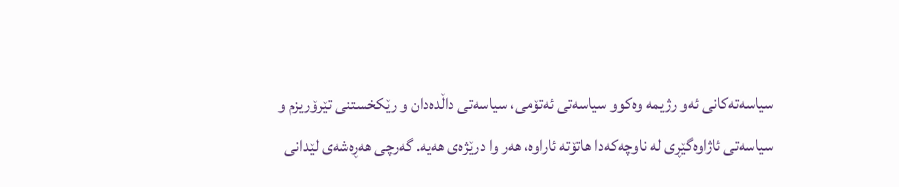سیاسه‌ته‌كانی‌ ئه‌و رژیمه‌ وه‌كوو سیاسه‌تی‌ ئه‌تۆمی‌، سیاسه‌تی‌ داڵده‌دان و رێكخستنی‌ تێرۆریزم و سیاسه‌تی‌ ئاژاوه‌گێڕی‌ له‌ ناوچه‌كه‌دا هاتۆته‌ ئاراوه‌، هه‌ر وا درێژه‌ی‌ هه‌یه‌. گه‌رچی‌ هه‌ڕه‌شه‌ی‌ لێدانی‌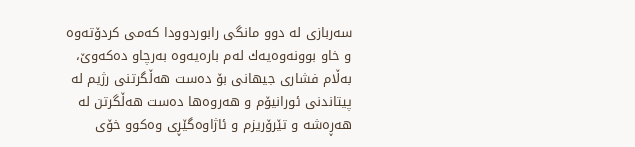سه‌ربازی‌ له‌ دوو مانگی‌ رابوردوودا كه‌می‌ كردۆته‌وه‌ و خاو بوونه‌وه‌یه‌ك له‌م باره‌یه‌وه‌ به‌رچاو ده‌كه‌وێ‌، به‌ڵام فشاری‌ جیهانی‌ بۆ ده‌ست هه‌ڵگرتنی‌ رژیم له‌ پیتاندنی‌ ئورانیۆم و هه‌روه‌ها ده‌ست هه‌ڵگرتن له‌ هه‌ڕه‌شه‌ و تێرۆریزم و ئاژاوه‌گێڕی‌ وه‌كوو خۆی‌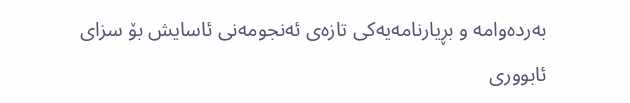به‌رده‌وامه‌ و بڕیارنامه‌یه‌كی‌ تازه‌ی‌ ئه‌نجومه‌نی‌ ئاسایش بۆ سزای‌ ئابووری‌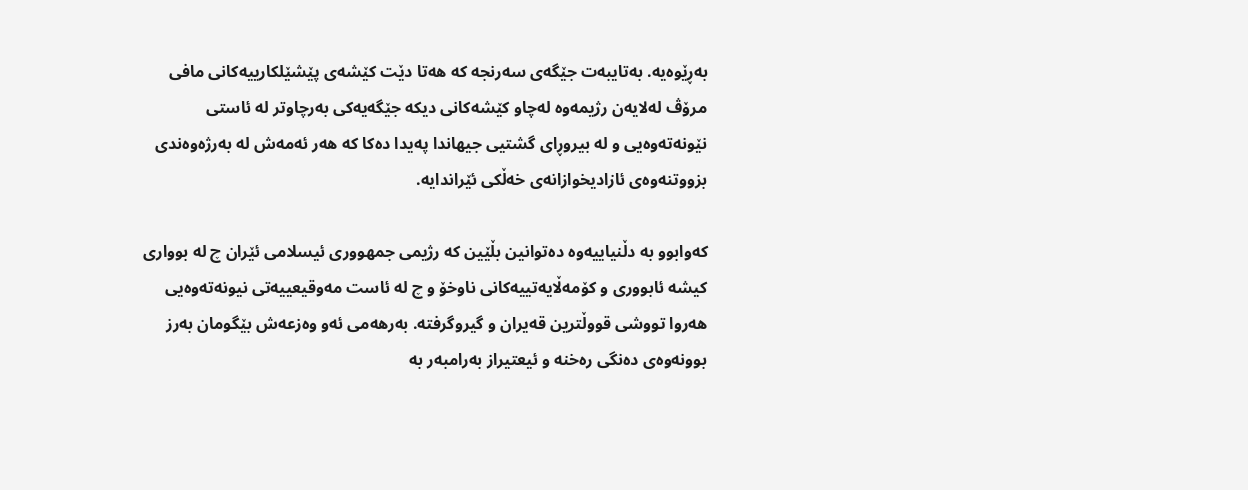به‌ڕێوه‌یه‌. به‌تایبه‌ت جێگه‌ی‌ سه‌رنجه‌ كه‌ هه‌تا دێت كێشه‌ی‌ پێشێلكارییه‌كانی‌ مافی‌ مرۆڤ له‌لایه‌ن رژیمه‌وه‌ له‌چاو كێشه‌كانی‌ دیكه‌ جێگه‌یه‌كی‌ به‌رچاوتر له‌ ئاستی‌ نێونه‌ته‌وه‌یی‌ و له‌ بیروڕای‌ گشتیی‌ جیهاندا په‌یدا ده‌كا كه‌ هه‌ر ئه‌مه‌ش له‌ به‌رژه‌وه‌ندی‌ بزووتنه‌وه‌ی‌ ئازادیخوازانه‌ی‌ خه‌ڵكی‌ ئێراندایه‌.

كه‌وابوو به‌ دڵنیاییه‌وه‌ ده‌توانین بڵێین كه‌ رژیمی‌ جمهووری‌ ئیسلامی‌ ئێران چ له‌ بوواری‌ كیشه‌ ئابووری‌ و كۆمه‌ڵایه‌تییه‌كانی‌ ناوخۆ و چ له‌ ئاست مه‌وقیعییه‌تی‌ نیونه‌ته‌وه‌یی هه‌روا تووشی‌ قووڵترین قه‌یران و گیروگرفته‌. به‌رهه‌می‌ ئه‌و وه‌زعه‌ش بێگومان به‌رز بوونه‌وه‌ی‌ ده‌نگی‌ ره‌خنه‌ و ئیعتیراز به‌رامبه‌ر به‌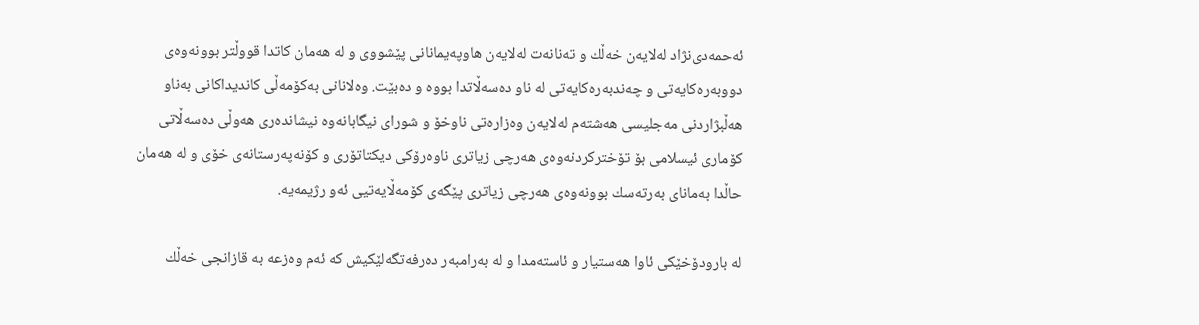ئه‌حمه‌دی‌نژاد له‌لایه‌ن خه‌ڵك و ته‌نانه‌ت له‌لایه‌ن هاوپه‌یمانانی‌ پێشووی‌ و له‌ هه‌مان كاتدا قووڵتر بوونه‌وه‌ی‌ دووبه‌ره‌كایه‌تی‌ و چه‌ندبه‌ره‌كایه‌تی‌ له‌ ناو ده‌سه‌ڵاتدا بووه‌ و ده‌بێت. وه‌لانانی‌ به‌كۆمه‌ڵی‌ كاندیداكانی‌ به‌ناو هه‌ڵبژاردنی‌ مه‌جلیسی‌ هه‌شته‌م له‌لایه‌ن وه‌زاره‌تی‌ ناوخۆ و شورای‌ نیگابانه‌وه‌ نیشانده‌ری‌ هه‌وڵی‌ ده‌سه‌ڵاتی‌ كۆماری‌ ئیسلامی‌ بۆ تۆختركردنه‌وه‌ی‌ هه‌رچی‌ زیاتری‌ ناوه‌رۆكی‌ دیكتاتۆری‌ و كۆنه‌په‌رستانه‌ی‌ خۆی‌ و له‌ هه‌مان حاڵدا به‌مانای‌ به‌رته‌سك بوونه‌وه‌ی‌ هه‌رچی‌ زیاتری‌ پێگه‌ی‌ كۆمه‌ڵایه‌تیی‌ ئه‌و رژیمه‌یه‌.

له‌ بارودۆخێكی‌ ئاوا هه‌ستیار و ئاسته‌مدا و له‌ به‌رامبه‌ر ده‌رفه‌تگه‌لێكیش كه‌ ئه‌م وه‌زعه‌ به‌ قازانجی‌ خه‌ڵك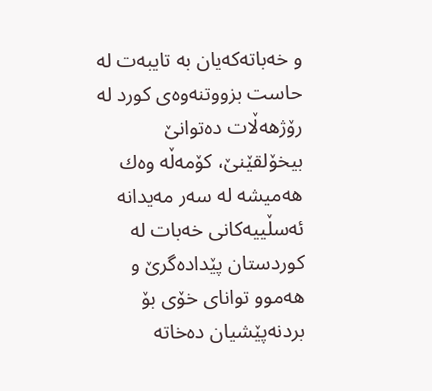و خه‌باته‌كه‌یان به‌ تایبه‌ت له‌ حاست بزووتنه‌وه‌ی‌ كورد له‌ رۆژهه‌ڵات ده‌توانێ‌ بیخۆلقێنێ‌، كۆمه‌ڵه‌ وه‌ك هه‌میشه‌ له‌ سه‌ر مه‌یدانه‌ ئه‌سڵییه‌كانی‌ خه‌بات له‌ كوردستان پێداده‌گرێ‌ و هه‌موو توانای‌ خۆی‌ بۆ بردنه‌پێشیان ده‌خاته‌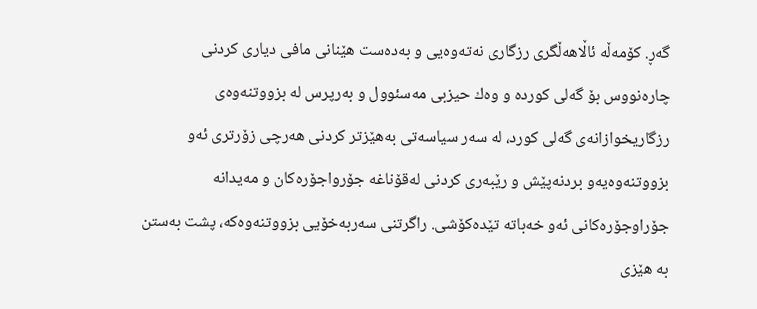گه‌ڕ. كۆمه‌ڵه‌ ئاڵاهه‌ڵگری‌ رزگاری‌ نه‌ته‌وه‌یی‌ و به‌ده‌ست هێنانی‌ مافی‌ دیاری‌ كردنی‌ چاره‌نووس بۆ گه‌لی‌ كورده‌ و وه‌ك حیزبی‌ مه‌سئوول و به‌رپرس له‌ بزووتنه‌وه‌ی‌ رزگاریخوازانه‌ی‌ گه‌لی‌ كورد، له‌ سه‌ر سیاسه‌تی‌ به‌هێزتر كردنی‌ هه‌رچی زۆرتری‌ ئه‌و بزووتنه‌وه‌یه‌‌و بردنه‌پێش و رێبه‌ری‌ كردنی‌ له‌قۆناغه‌ جۆرواجۆره‌كان و مه‌یدانه‌ جۆراوجۆره‌كانی‌ ئه‌و خه‌باته‌ تێده‌كۆشی‌. راگرتنی‌ سه‌ربه‌خۆیی‌ بزووتنه‌وه‌كه‌، پشت به‌ستن به‌ هێزی‌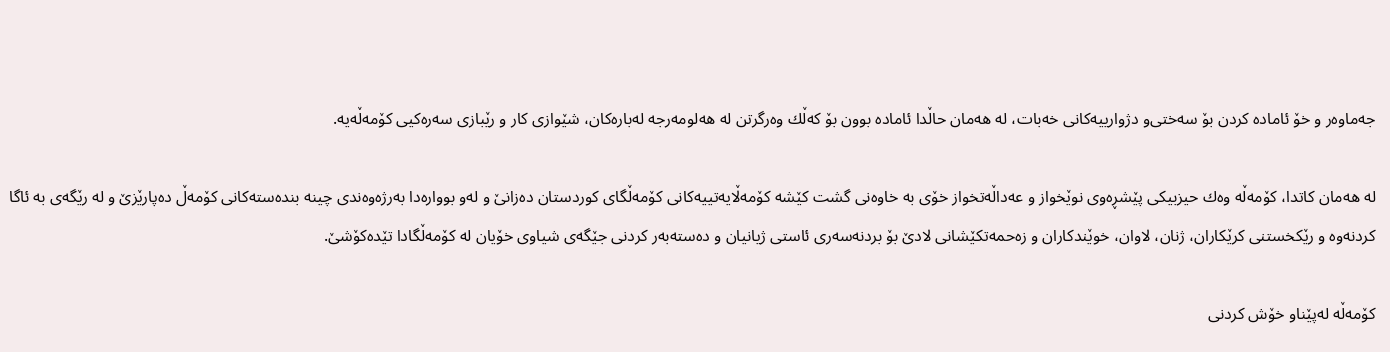جه‌ماوه‌ر و خۆ ئاماده‌ كردن بۆ سه‌ختی‌‌و دژوارییه‌كانی‌ خه‌بات، له‌ هه‌مان حاڵدا ئاماده‌ بوون بۆ كه‌ڵك وه‌رگرتن له‌ هه‌لومه‌رجه‌ له‌باره‌كان، شێوازی‌ كار و رێبازی‌ سه‌ره‌كیی‌ كۆمه‌ڵه‌یه‌.

له‌ هه‌مان كاتدا، كۆمه‌ڵه‌ وه‌ك حیزبیكی‌ پێشڕه‌وی‌ نوێخواز و عه‌داڵه‌تخواز خۆی‌ به‌ خاوه‌نی‌ گشت كێشه‌ كۆمه‌ڵایه‌تییه‌كانی‌ كۆمه‌ڵگای‌ كوردستان ده‌زانێ‌ و له‌و بوواره‌دا به‌رژه‌وه‌ندی‌ چینه‌ بنده‌سته‌كانی‌ كۆمه‌ڵ‌ ده‌پارێزێ‌ و له‌ رێگه‌ی‌ به‌ ئاگا كردنه‌وه‌ و رێكخستنی‌ كرێكاران، ژنان، لاوان، خوێندكاران و زه‌حمه‌تكێشانی‌ لادێ‌ بۆ بردنه‌سه‌ری‌ ئاستی‌ ژیانیان و ده‌سته‌به‌ر كردنی‌ جێگه‌ی‌ شیاوی‌ خۆیان له‌ كۆمه‌ڵگادا تێده‌كۆشێ‌.

كۆمه‌ڵه‌ له‌پێناو خۆش كردنی‌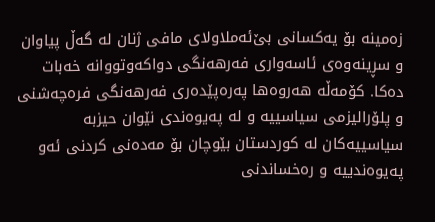زه‌مینه‌ بۆ یه‌كسانی‌ بێ‌ئه‌ملاولای‌ مافی‌ ژنان له‌ گه‌ڵ‌ پیاوان و سڕینه‌وه‌ی‌ ئاسه‌واری‌ فه‌رهه‌نگی دواكه‌وتووانه‌ خه‌بات ده‌كا. كۆمه‌ڵه‌ هه‌روه‌ها په‌ره‌پێده‌ری‌ فه‌رهه‌نگی فره‌چه‌شنی‌ و پلۆرالیزمی‌ سیاسییه‌ و له‌ په‌یوه‌ندی‌ نێوان حیزبه‌ سیاسییه‌كان له‌ كوردستان بێوچان بۆ مه‌ده‌نی‌ كردنی‌ ئه‌و په‌یوه‌ندییه‌ و ره‌خساندنی‌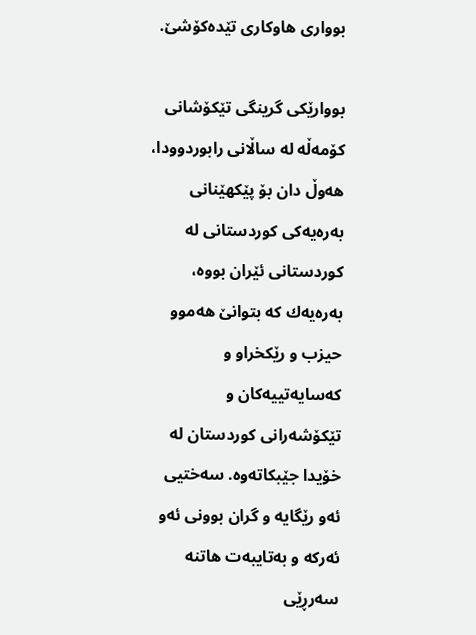بوواری‌ هاوكاری‌ تێده‌كۆشێ‌.

بووارێكی‌ گرینگی‌ تێكۆشانی‌ كۆمه‌ڵه‌ له‌ ساڵانی‌ رابوردوودا، هه‌وڵ‌ دان بۆ پێكهێنانی‌ به‌ره‌یه‌كی‌ كوردستانی‌ له‌ كوردستانی‌ ئێران بووه‌، به‌ره‌یه‌ك كه‌ بتوانێ‌ هه‌موو حیزب و رێكخراو و كه‌سایه‌تییه‌كان و تێكۆشه‌رانی‌ كوردستان له‌ خۆیدا جێبكاته‌وه‌. سه‌ختیی‌ ئه‌و رێگایه‌ و گران بوونی‌ ئه‌و ئه‌ركه‌ و به‌تایبه‌ت هاتنه‌ سه‌رڕێی‌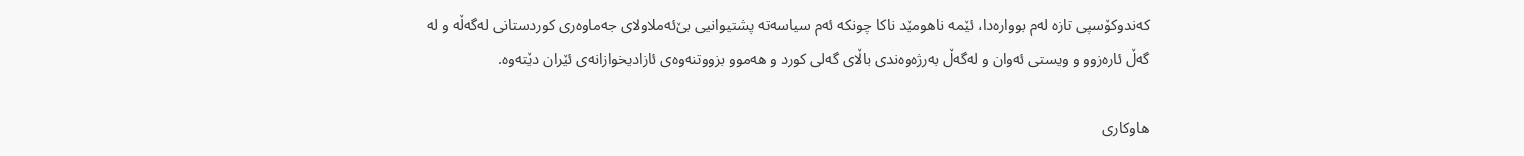كه‌ندوكۆسپی‌ تازه‌ له‌م بوواره‌دا، ئێمه‌ ناهومێد ناكا چونكه‌ ئه‌م سیاسه‌ته‌ پشتیوانیی‌ بێ‌ئه‌ملاولای‌ جه‌ماوه‌ری‌ كوردستانی‌ له‌گه‌ڵه‌ و له‌ گه‌ڵ‌ ئاره‌زوو و ویستی‌ ئه‌وان و له‌گه‌ڵ‌ به‌رژه‌وه‌ندی‌ باڵای‌ گه‌لی‌ كورد و هه‌موو بزووتنه‌وه‌ی‌ ئازادیخوازانه‌ی‌ ئێران دێته‌وه‌.

هاوكاری‌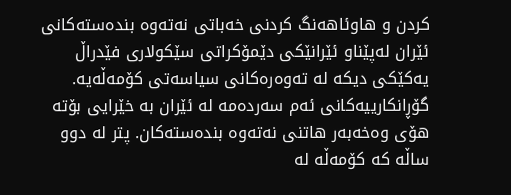كردن و هاوئاهه‌نگ كردنی‌ خه‌باتی‌ نه‌ته‌وه‌ بنده‌سته‌كانی‌ ئێران له‌پێناو ئێرانێكی‌ دێمۆكراتی‌ سێكولاری‌ فێدراڵ‌ یه‌كێكی‌ دیكه‌ له‌ ته‌وه‌ره‌كانی‌ سیاسه‌تی‌ كۆمه‌ڵه‌یه‌. گۆڕانكارییه‌كانی‌ ئه‌م سه‌رده‌مه‌ له‌ ئێران به‌ خێرایی‌ بۆته‌ هۆی‌ وه‌خه‌به‌ر هاتنی‌ نه‌ته‌وه‌ بنده‌سته‌كان. پتر له‌ دوو ساڵه‌ كه‌ كۆمه‌ڵه‌ له‌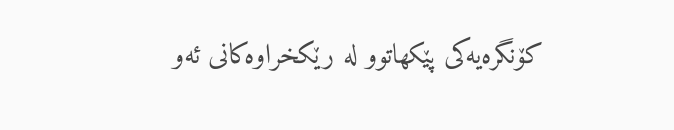كۆنگره‌یه‌كی‌ پێكهاتوو له‌ رێكخراوه‌كانی‌ ئه‌و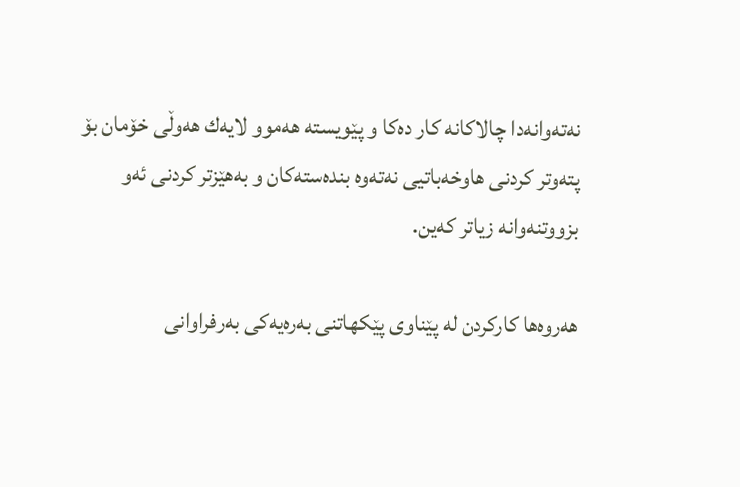نه‌ته‌وانه‌دا چالاكانه‌ كار ده‌كا و پێویسته‌ هه‌موو لایه‌ك هه‌وڵی‌ خۆمان بۆ پته‌وتر كردنی‌ هاوخه‌باتیی‌ نه‌ته‌وه‌ بنده‌سته‌كان و به‌هێزتر كردنی‌ ئه‌و بزووتنه‌وانه‌ زیاتر كه‌ین.

هه‌روه‌ها كاركردن له‌ پێناوی‌ پێكهاتنی‌ به‌ره‌یه‌كی‌ به‌رفراوانی‌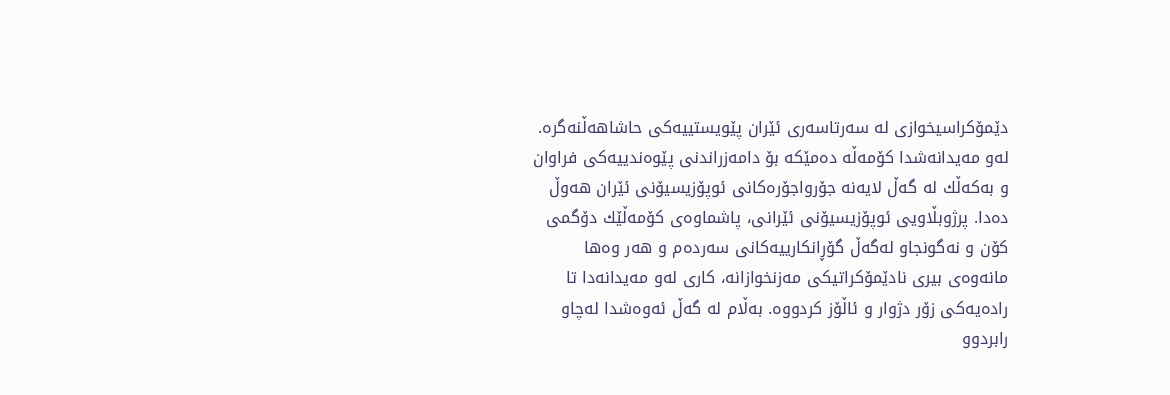دێمۆكراسیخوازی‌ له‌ سه‌رتاسه‌ری‌ ئێران پێویستییه‌كی‌ حاشاهه‌ڵنه‌گره‌. له‌و مه‌یدانه‌شدا كۆمه‌ڵه‌ ده‌مێكه‌ بۆ دامه‌زراندنی‌ پێوه‌ندییه‌كی‌ فراوان و به‌كه‌ڵك له‌ گه‌ڵ‌ لایه‌نه‌ جۆرواجۆره‌كانی‌ ئوپۆزیسیۆنی‌ ئێران هه‌وڵ‌ ده‌دا. پرژوبڵاویی‌ ئوپۆزیسیۆنی‌ ئێرانی‌، پاشماوه‌ی‌ كۆمه‌ڵێك دۆگمی‌ كۆن و نه‌گونجاو له‌گه‌ڵ‌ گۆڕانكارییه‌كانی‌ سه‌رده‌م و هه‌ر وه‌ها مانه‌وه‌ی‌ بیری‌ نادێمۆكراتیكی‌ مه‌زنخوازانه‌، كاری‌ له‌و مه‌یدانه‌دا تا راده‌یه‌كی‌ زۆر دژوار و ئاڵۆز كردووه‌. به‌ڵام له‌ گه‌ڵ‌ ئه‌وه‌شدا له‌چاو رابردوو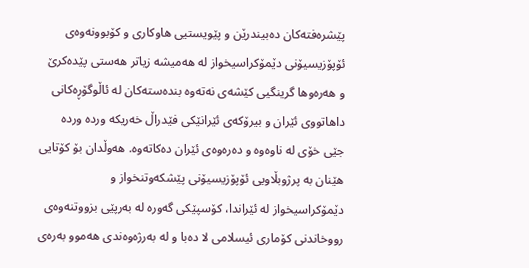پێشره‌فته‌كان ده‌بیندرێن و پێویستیی‌ هاوكاری‌ و كۆبوونه‌وه‌ی‌ ئۆپۆزیسیۆنی‌ دێمۆكراسیخواز له‌ هه‌میشه‌ زیاتر هه‌ستی‌ پێده‌كرێ‌ و هه‌ره‌وها گرینگیی‌ كێشه‌ی‌ نه‌ته‌وه‌ بنده‌سته‌كان له‌ ئاڵوگۆڕه‌كانی‌ داهاتووی‌ ئێران و بیرۆكه‌ی‌ ئێرانێكی‌ فێدراڵ‌ خه‌ریكه‌ ورده‌ ورده‌ جێی‌ خۆی‌ له‌ ناوه‌وه‌ و ده‌ره‌وه‌ی‌ ئێران ده‌كاته‌وه‌. هه‌وڵدان بۆ كۆتایی‌ هێنان به‌ پرژوبڵاویی‌ ئۆپۆزیسیۆنی‌ پێشكه‌وتنخواز و دێمۆكراسیخواز له‌ ئێراندا، كۆسپێكی‌ گه‌وره‌ له‌ به‌رپێی‌ بزووتنه‌وه‌ی‌ رووخاندنی‌ كۆماری‌ ئیسلامی‌ لا ده‌با و له‌ به‌رژه‌وه‌ندی‌ هه‌موو به‌ره‌ی‌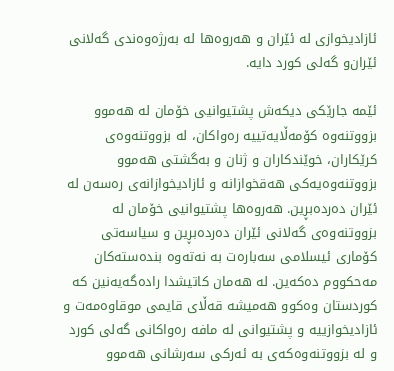ئازادیخوازی‌ له‌ ئێران و هه‌روه‌ها له‌ به‌رژه‌وه‌ندی‌ گه‌لانی‌ ئێران‌و گه‌لی‌ كورد دایه‌.

ئێمه‌ جارێكی‌ دیكه‌ش پشتیوانیی‌ خۆمان له‌ هه‌موو بزووتنه‌وه‌ كۆمه‌ڵایه‌تییه‌ ره‌واكان، له‌ بزووتنه‌وه‌ی‌ كرێكاران، خوێندكاران و ژنان و به‌گشتی‌ هه‌موو بزووتنه‌وه‌یه‌كی‌ هه‌قخوازانه‌ و ئازادیخوازانه‌ی‌ ره‌سه‌ن له‌ ئێران ده‌رده‌بڕین. هه‌روه‌ها پشتیوانیی‌ خۆمان له‌ بزووتنه‌وه‌ی‌ گه‌لانی‌ ئێران ده‌رده‌بڕین و سیاسه‌تی‌ كۆماری‌ ئیسلامی‌ سه‌باره‌ت به‌ نه‌ته‌وه‌ بنده‌سته‌كان مه‌حكووم ده‌كه‌ین. له‌ هه‌مان كاتیشدا راده‌گه‌یه‌نین كه‌ كوردستان وه‌كوو هه‌میشه‌ قه‌ڵای‌ قایمی‌ موقاوه‌مه‌ت و ئازادیخوازییه‌ و پشتیوانی‌ له‌ مافه‌ ره‌واكانی‌ گه‌لی‌ كورد و له‌ بزووتنه‌وه‌كه‌ی‌ به‌ ئه‌ركی‌ سه‌رشانی‌ هه‌موو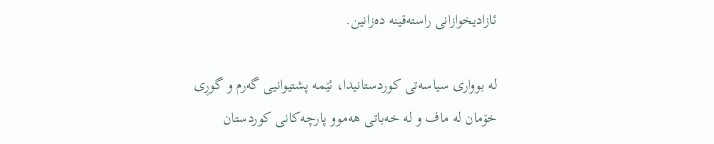ئازادیخوازانی‌ راسته‌قینه‌ ده‌زانین.

له‌ بوواری‌ سیاسه‌تی‌ كوردستانیدا، ئێمه‌ پشتیوانیی‌ گه‌رم و گوڕی‌ خۆمان له‌ ماف و له‌ خه‌باتی‌ هه‌موو پارچه‌كانی‌ كوردستان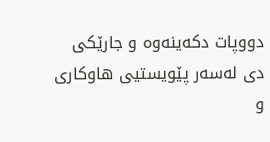دووپات دكه‌ینه‌وه‌ و جارێكی‌ دی‌ له‌سه‌ر پێویستیی‌ هاوكاری‌ و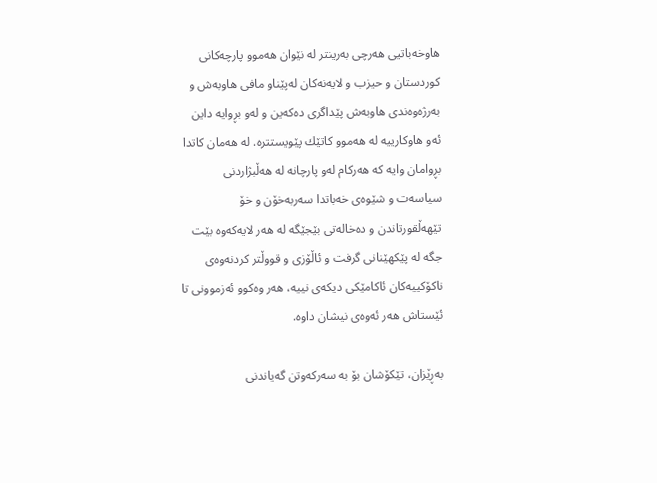هاوخه‌باتیی‌ هه‌رچی‌ به‌رینتر له‌ نێوان هه‌موو پارچه‌كانی‌ كوردستان و حیزب و لایه‌نه‌كان له‌پێناو مافی‌ هاوبه‌ش و به‌رژه‌وه‌ندی‌ هاوبه‌ش پێداگری‌ ده‌كه‌ین و له‌و بڕوایه‌ داین ئه‌و هاوكارییه‌ له‌ هه‌موو كاتێك پێویستتره‌. له‌ هه‌مان كاتدا بڕوامان وایه‌ كه‌ هه‌ركام له‌و پارچانه‌ له‌ هه‌ڵبژاردنی‌ سیاسه‌ت و شێوه‌ی‌ خه‌باتدا سه‌ربه‌خۆن و خۆ تێهه‌ڵقورتاندن و ده‌خاله‌تی‌ بێجێگه‌ له‌ هه‌ر لایه‌كه‌وه‌ بێت جگه‌ له‌ پێكهێنانی‌ گرفت و ئاڵۆزی‌ و قووڵتر كردنه‌وه‌ی‌ ناكۆكییه‌كان ئاكامێكی‌ دیكه‌ی‌ نییه‌، هه‌ر وه‌كوو ئه‌زموونی‌ تا ئێستاش هه‌ر ئه‌وه‌ی‌ نیشان داوه‌.

به‌ڕێزان، تێكۆشان بۆ به‌ سه‌ركه‌وتن گه‌یاندنی‌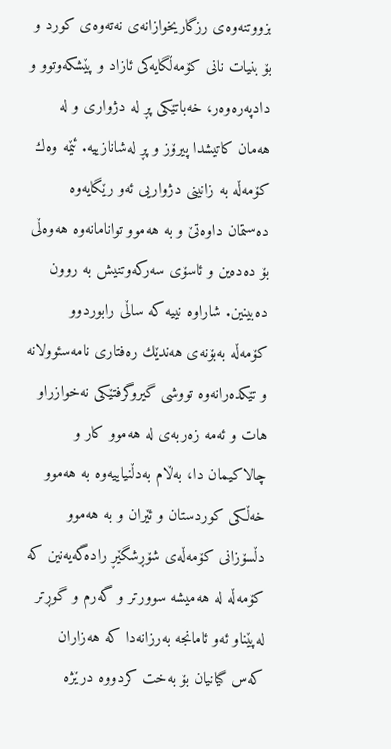بزووتنه‌وه‌ی‌ رزگاریخوازانه‌ی‌ نه‌ته‌وه‌ی‌ كورد و بۆ بنیات نانی‌ كۆمه‌ڵگایه‌كی‌ ئازاد و پێشكه‌وتوو و دادپه‌ره‌وه‌ر، خه‌باتێكی‌ پڕ له‌ دژواری‌ و له‌ هه‌مان كاتیشدا پیرۆز و پڕ له‌شانازییه‌. ئێمه‌ وه‌ك كۆمه‌ڵه‌ به‌ زانینی‌ دژواریی‌ ئه‌و رێگایه‌وه‌ ده‌ستمان داوه‌تێ‌ و به‌ هه‌موو توانامانه‌وه‌ هه‌وه‌ڵی‌ بۆ ده‌ده‌ین و ئاسۆی‌ سه‌ركه‌وتنیش به‌ روون ده‌بینین. شاراوه‌ نییه‌ كه‌ ساڵی‌ رابوردوو كۆمه‌ڵه‌ به‌بۆنه‌ی‌ هه‌ندێك ره‌فتاری‌ نامه‌سئوولانه‌ و تێكده‌رانه‌وه‌ تووشی‌ گیروگرفتێكی‌ نه‌خوازراو هات و ئه‌مه‌ زه‌ربه‌ی‌ له‌ هه‌موو كار و چالاكیمان دا، به‌ڵام به‌دڵنیاییه‌وه‌ به‌ هه‌موو خه‌ڵكی‌ كوردستان و ئێران و به‌ هه‌موو دڵسۆزانی‌ كۆمه‌ڵه‌ی‌ شۆڕشگێڕ راده‌گه‌یه‌نین كه‌ كۆمه‌ڵه‌ له‌ هه‌میشه‌ سوورتر و گه‌رم و گوڕتر له‌پێناو ئه‌و ئامانجه‌ به‌رزانه‌دا كه‌ هه‌زاران كه‌س گیانیان بۆ به‌خت كردووه‌ درێژه‌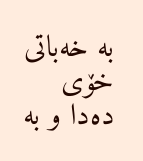به‌ خه‌باتی‌ خۆی‌ ده‌دا و به‌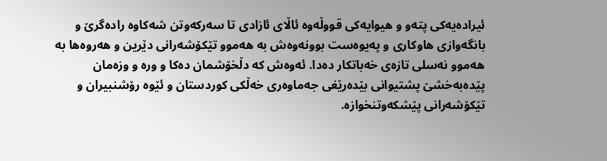ئیراده‌یه‌كی‌ پته‌و و هیوایه‌كی‌ قووڵه‌وه‌ ئاڵای‌ ئازادی‌ تا سه‌ركه‌وتن شه‌كاوه‌ راده‌گرێ‌ و بانگه‌وازی‌ هاوكاری‌ و په‌یوه‌ست بوونه‌وه‌ش به‌ هه‌موو تێكۆشه‌رانی‌ دێرین و هه‌روه‌ها به‌ هه‌موو نه‌سلی‌ تازه‌ی‌ خه‌باتكار ده‌دا. ئه‌وه‌ش كه‌ دڵخۆشمان ده‌كا و وره‌ و وزه‌مان پێده‌به‌خشێ‌ پشتیوانی‌ بێده‌رێغی‌ جه‌ماوه‌ری‌ خه‌ڵكی‌ كوردستان و ئێوه‌ رۆشنبیران و تێكۆشه‌رانی‌ پێشكه‌وتنخوازه‌.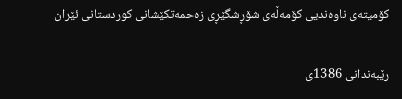كۆمیته‌ی‌ ناوه‌ندیی‌ كۆمه‌ڵه‌ی‌ شۆڕشگێڕی‌ زه‌حمه‌تكێشانی‌ كوردستانی‌ ئێران

رێبه‌ندانی‌ 1386ی‌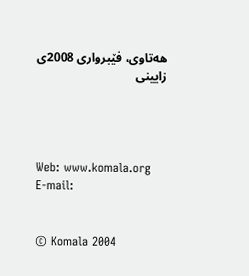هه‌تاوی‌، فێبرواری‌ 2008ی‌ زایینی‌




Web: www.komala.org
E-mail:


© Komala 2004